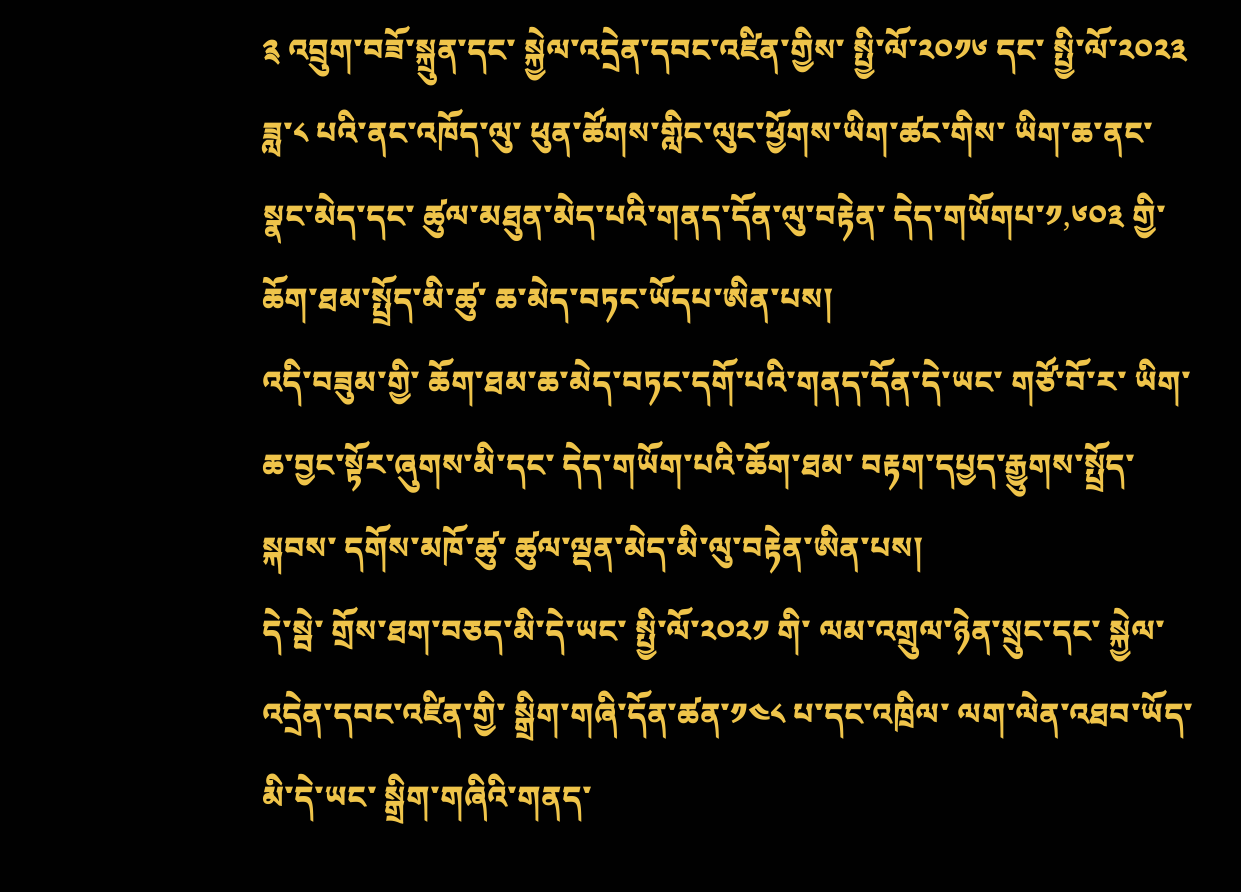༉ འབྲུག་བཟོ་སྐྲུན་དང་ སྐྱེལ་འདྲེན་དབང་འཛིན་གྱིས་ སྤྱི་ལོ་༢༠༡༦ དང་ སྤྱི་ལོ་༢༠༢༣ ཟླ་༨ པའི་ནང་འཁོད་ལུ་ ཕུན་ཚོགས་གླིང་ལུང་ཕྱོགས་ཡིག་ཚང་གིས་ ཡིག་ཆ་ནང་ སྣང་མེད་དང་ ཚུལ་མཐུན་མེད་པའི་གནད་དོན་ལུ་བརྟེན་ དེད་གཡོགཔ་༡,༦༠༣ གྱི་ ཆོག་ཐམ་སྤྲོད་མི་ཚུ་ ཆ་མེད་བཏང་ཡོདཔ་ཨིན་པས།
འདི་བཟུམ་གྱི་ ཆོག་ཐམ་ཆ་མེད་བཏང་དགོ་པའི་གནད་དོན་དེ་ཡང་ གཙོ་བོ་ར་ ཡིག་ཆ་བྱང་སྟོར་ཞུགས་མི་དང་ དེད་གཡོག་པའི་ཆོག་ཐམ་ བརྟག་དཔྱད་རྒྱུགས་སྤྲོད་སྐབས་ དགོས་མཁོ་ཚུ་ ཚུལ་ལྡན་མེད་མི་ལུ་བརྟེན་ཨིན་པས།
དེ་སྦེ་ གྲོས་ཐག་བཅད་མི་དེ་ཡང་ སྤྱི་ལོ་༢༠༢༡ གི་ ལམ་འགྲུལ་ཉེན་སྲུང་དང་ སྐྱེལ་འདྲེན་དབང་འཛིན་གྱི་ སྒྲིག་གཞི་དོན་ཚན་༡༤༨ པ་དང་འཁྲིལ་ ལག་ལེན་འཐབ་ཡོད་མི་དེ་ཡང་ སྒྲིག་གཞིའི་གནད་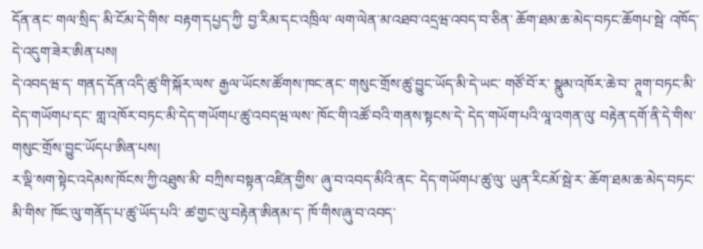དོན་ནང་ གལ་སྲིད་ མི་ངོམ་དེ་གིས་ བརྟག་དཔྱད་ཀྱི་ བྱ་རིམ་དང་འཁྲིལ་ ལག་ལེན་མ་འཐབ་འདྲཝ་འབད་བ་ཅིན་ ཆོག་ཐམ་ཆ་མེད་བཏང་ཆོགཔ་སྦེ་ འཁོད་དེ་འདུག་ཟེར་ཨིན་པས།
དེ་འབདཝ་ད་ གནད་དོན་འདི་ཚུ་གི་སྐོར་ལས་ རྒྱལ་ཡོངས་ཚོགས་ཁང་ནང་ གསུང་གྲོས་ཚུ་བྱུང་ཡོད་མི་དེ་ཡང་ གཙོ་བོ་ར་ སྣུམ་འཁོར་ཆེ་བ་ ཊཱག་བཏང་མི་དེད་གཡོགཔ་དང་ གླ་འཁོར་བཏང་མི་དེད་གཡོགཔ་ཚུ་འབདཝ་ལས་ ཁོང་གི་འཚོ་བའི་གནས་སྟངས་དེ་ དེད་གཡོག་པའི་ལཱ་འགན་ལུ་ བརྟེན་དགོ་ནི་དེ་གིས་ གསུང་གྲོས་བྱུང་ཡོདཔ་ཨིན་པས།
ར་ལྡི་སག་སྟེང་འདེམས་ཁོངས་ཀྱི་འཐུས་མི་ བཀྲིས་བསྟན་འཛིན་གྱིས་ ཞུ་བ་འབད་མིའི་ནང་ དེད་གཡོགཔ་ཚུ་ལུ་ ཡུན་རིངམོ་སྦེ་ར་ ཆོག་ཐམ་ཆ་མེད་བཏང་མི་གིས་ ཁོང་ལུ་གནོད་པ་ཚུ་ཡོད་པའི་ ཚ་གྱང་ལུ་བརྟེན་ཨིནམ་ད་ ཁོ་གིས་ཞུ་བ་འབད་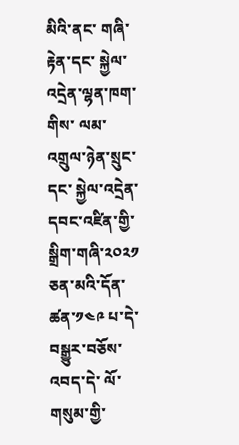མིའི་ནང་ གཞི་རྟེན་དང་ སྐྱེལ་འདྲེན་ལྷན་ཁག་གིས་ ལམ་འགྲུལ་ཉེན་སྲུང་དང་ སྐྱེལ་འདྲེན་དབང་འཛིན་གྱི་སྒྲིག་གཞི་༢༠༢༡ ཅན་མའི་དོན་ཚན་༡༤༩ པ་དེ་ བསྒྱུར་བཅོས་འབད་དེ་ ལོ་གསུམ་གྱི་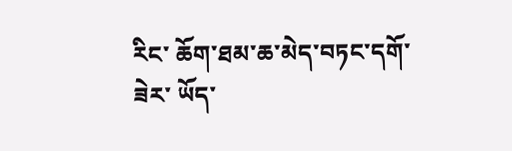རིང་ ཆོག་ཐམ་ཆ་མེད་བཏང་དགོ་ཟེར་ ཡོད་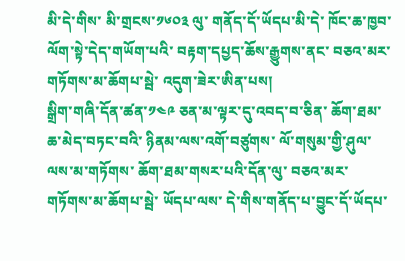མི་དེ་གིས་ མི་གྲངས་༡༦༠༣ ལུ་ གནོད་དོ་ཡོདཔ་མི་དེ་ ཁོང་ཆ་ཁྱབ་ ལོག་སྟེ་དེད་གཡོག་པའི་ བརྟག་དཔྱད་ཆོས་རྒྱུགས་ནང་ བཅའ་མར་གཏོགས་མ་ཆོགཔ་སྦེ་ འདུག་ཟེར་ཨིན་པས།
སྒྲིག་གཞི་དོན་ཚན་༡༤༩ ཅན་མ་ལྟར་དུ་འབད་བ་ཅིན་ ཆོག་ཐམ་ཆ་མེད་བཏང་བའི་ ཉིནམ་ལས་འགོ་བཙུགས་ ལོ་གསུམ་གྱི་ཤུལ་ལས་མ་གཏོགས་ ཆོག་ཐམ་གསར་པའི་དོན་ལུ་ བཅའ་མར་གཏོགས་མ་ཆོགཔ་སྦེ་ ཡོདཔ་ལས་ དེ་གིས་གནོད་པ་བྱུང་དོ་ཡོདཔ་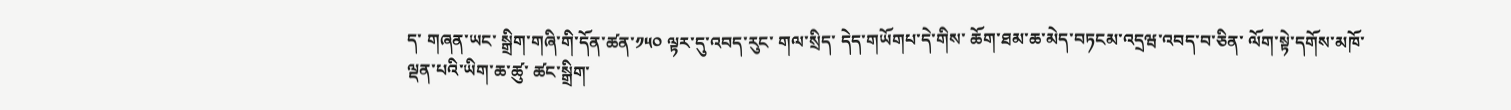ད་ གཞན་ཡང་ སྒྲིག་གཞི་གི་དོན་ཚན་༡༥༠ ལྟར་དུ་འབད་རུང་ གལ་སྲིད་ དེད་གཡོགཔ་དེ་གིས་ ཆོག་ཐམ་ཆ་མེད་བཏངམ་འདྲཝ་འབད་བ་ཅིན་ ལོག་སྟེ་དགོས་མཁོ་ལྡན་པའི་ཡིག་ཆ་ཚུ་ ཚང་སྒྲིག་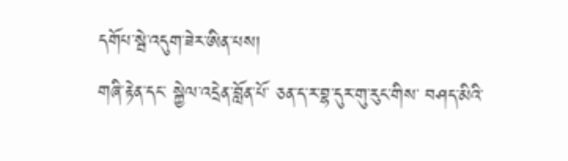དགོཔ་སྦེ་འདུག་ཟེར་ཨིན་པས།
གཞི་རྟེན་དང་ སྐྱེལ་འདྲེན་བློན་པོ་ ཅན་ད་ར་བྷ་དུར་གུ་རུང་གིས་ བཤད་མིའི་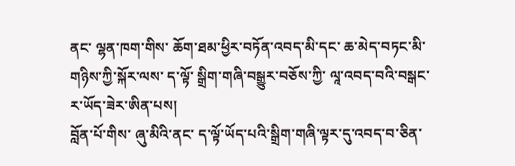ནང་ ལྷན་ཁག་གིས་ ཆོག་ཐམ་ཕྱིར་བཏོན་འབད་མི་དང་ ཆ་མེད་བཏང་མི་གཉིས་ཀྱི་སྐོར་ལས་ ད་ལྟོ་ སྒྲིག་གཞི་བསྒྱུར་བཅོས་ཀྱི་ ལཱ་འབད་བའི་བསྒང་ར་ཡོད་ཟེར་ཨིན་པས།
བློན་པོ་གིས་ ཞུ་མིའི་ནང་ ད་ལྟོ་ཡོད་པའི་སྒྲིག་གཞི་ལྟར་དུ་འབད་བ་ཅིན་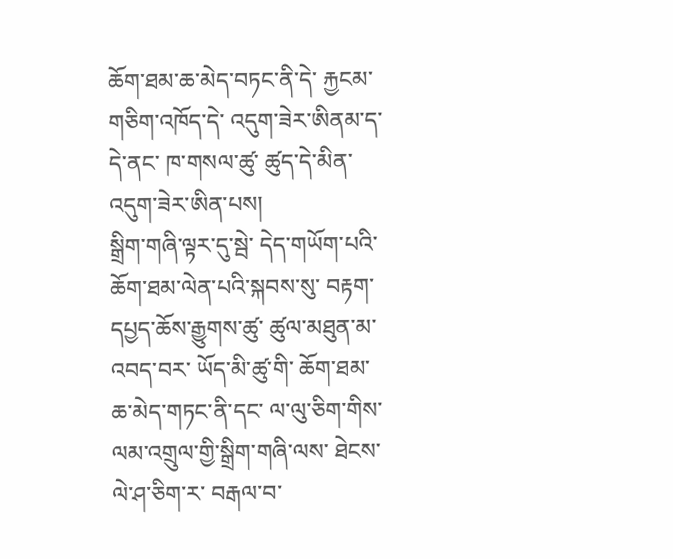ཆོག་ཐམ་ཆ་མེད་བཏང་ནི་དེ་ རྐྱངམ་གཅིག་འཁོད་དེ་ འདུག་ཟེར་ཨིནམ་ད་ དེ་ནང་ ཁ་གསལ་ཚུ་ ཚུད་དེ་མིན་འདུག་ཟེར་ཨིན་པས།
སྒྲིག་གཞི་ལྟར་དུ་སྦེ་ དེད་གཡོག་པའི་ཆོག་ཐམ་ལེན་པའི་སྐབས་སུ་ བརྟག་དཔྱད་ཆོས་རྒྱུགས་ཚུ་ ཚུལ་མཐུན་མ་འབད་བར་ ཡོད་མི་ཚུ་གི་ ཆོག་ཐམ་ཆ་མེད་གཏང་ནི་དང་ ལ་ལུ་ཅིག་གིས་ ལམ་འགྲུལ་གྱི་སྒྲིག་གཞི་ལས་ ཐེངས་ལེ་ཤ་ཅིག་ར་ བརྒལ་བ་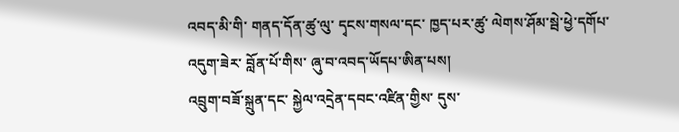འབད་མི་གི་ གནད་དོན་ཚུ་ལུ་ དྭངས་གསལ་དང་ ཁྱད་པར་ཚུ་ ལེགས་ཤོམ་སྦེ་ཕྱེ་དགོཔ་འདུག་ཟེར་ བློན་པོ་གིས་ ཞུ་བ་འབད་ཡོདཔ་ཨིན་པས།
འབྲུག་བཟོ་སྐྲུན་དང་ སྐྱེལ་འདྲེན་དབང་འཛིན་གྱིས་ དུས་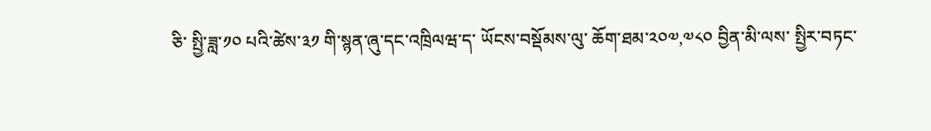ཅི་ སྤྱི་ཟླ་༡༠ པའི་ཚེས་༣༡ གི་སྙན་ཞུ་དང་འཁྲིལཝ་ད་ ཡོངས་བསྡོམས་ལུ་ ཆོག་ཐམ་༢༠༧,༧༨༠ བྱིན་མི་ལས་ སྤྱིར་བཏང་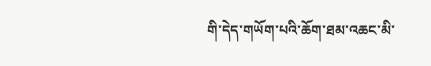གི་དེད་གཡོག་པའི་ཆོག་ཐམ་འཆང་མི་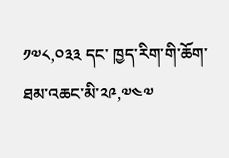༡༧༨,༠༣༣ དང་ ཁྱད་རིག་གི་ཆོག་ཐམ་འཆང་མི་༢༩,༧༤༧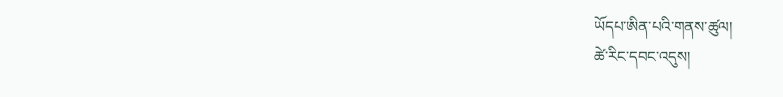ཡོདཔ་ཨིན་པའི་གནས་ཚུལ།
ཚེ་རིང་དབང་འདུས།